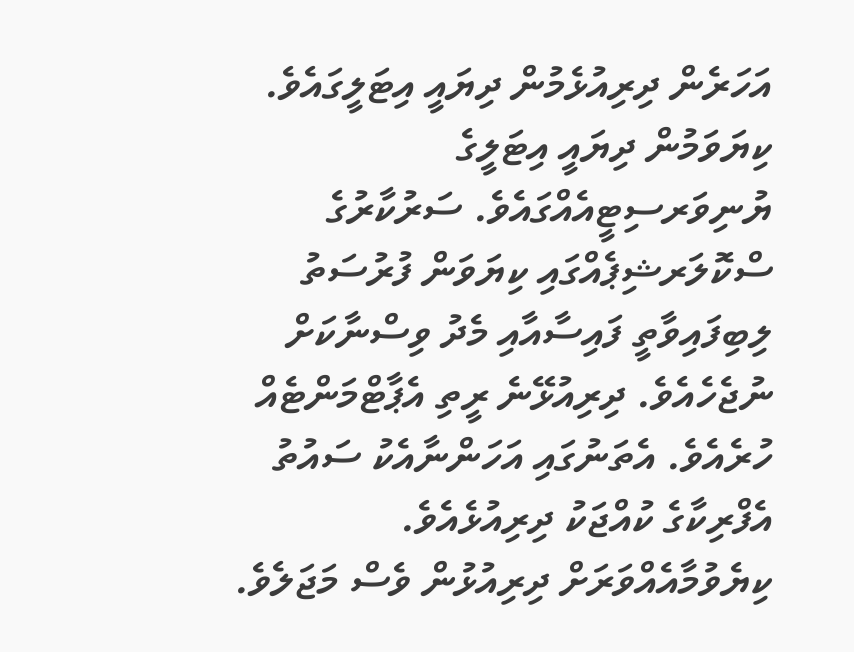އަހަރެން ދިރިއުޅެމުން ދިޔައީ އިޓަލީގައެވެ. ކިޔަވަމުން ދިޔައީ އިޓަލީގެ ޔުނިވަރސިޓީއެއްގައެވެ. ސަރުކާރުގެ ސްކޮލަރޝިޕެއްގައި ކިޔަވަން ފުރުސަތު ލިބިފައިވާތީ ފައިސާއާއި މެދު ވިސްނާކަށް ނުޖެހެއެވެ. ދިރިއުޅޭނެ ރީތި އެޕާޓްމަންޓެއް ހުރެއެވެ. އެތަނުގައި އަހަންނާއެކު ސައުތު އެފްރިކާގެ ކުއްޖަކު ދިރިއުޅެއެވެ. ކިޔެވުމާއެއްވަރަށް ދިރިއުޅުން ވެސް މަޖަލެވެ.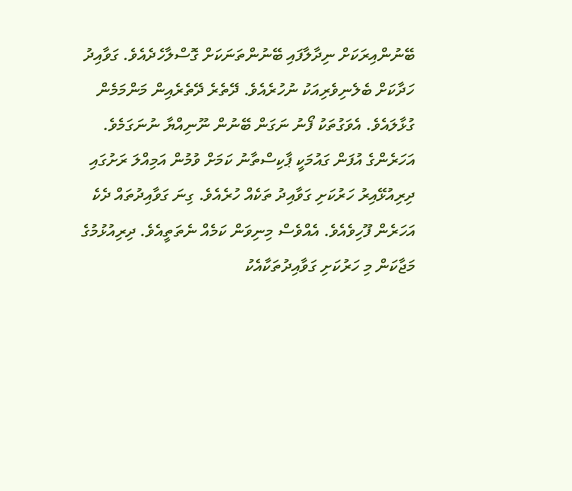ބޭނުންއިރަކަށް ނިދާލާފައި ބޭނުންތަނަކަށް ގޮސްލާހެދެއެވެ. ގަވާއިދު ހަދާކަށް ބެލެނިވެރިއަކު ނުހުރެއެވެ. ދޭތެރެ ދޭތެރެއިން މަންމަމެން ގުޅާލައެވެ. އެވަގުތަކު ފޯނު ނަގަން ބޭނުން ނޫނިއްޔާ ނުނަގަމެވެ.
އަހަރެންގެ އުފަން ގައުމަކީ ޕާކިސްތާނު ކަމަށް ވުމުން އަމިއްލަ ރަށުގައި ދިރިއުޅޭއިރު ހަރުކަށި ގަވާއިދު ތަކެއް ހުރެއެވެ. ގިނަ ގަވާއިދުތައް ދެކެ އަހަރެން ފޫހިވެއެވެ. އެއްވެސް މިނިވަން ކަމެއް ނެތަތީއެވެ. ދިރިއުޅުމުގެ މަޖާކަން މި ހަރުކަށި ގަވާއިދުތަކާއެކު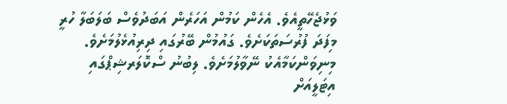ވަޅުޖެހޭތީއެވެ. އެހެން ކަމުން އަހަރެން އަބަދުވެސް ބަލަބަލާ ހުރީ މިފަދަ ފުރުސަތަކަށެވެ. ގައުމުން ބޭރުގައި ދިރިއުޅެލުމަށެވެ. މިނިވަންކަމާއެކު ނޭވާލުމަށެވެ. ލިބުނު ސްކޮލަރޝިޕްގައި އިޓަލީއަށް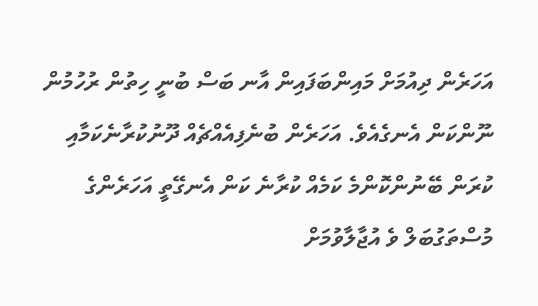އަހަރެން ދިއުމަށް މައިންބަފައިން އާނ ބަސް ބުނީ ހިތުން ރުހުމުން ނޫންކަން އެނގެއެވެ. އަހަރެން ބުނެފިއެއްޗެއް ދޫނުކުރާނެކަމާއި ކުރަން ބޭނުންކޮންމެ ކަމެއް ކުރާނެ ކަން އެނގޭތީ އަހަރެންގެ މުސްތަގުބަލް ވެ އުޖާލާވުމަށް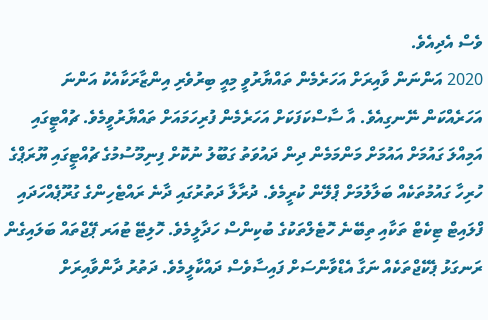ވެސް އެދިއެވެ.
2020 އަންނަން ވާއިރަށް އަހަރެމެން ތައްޔާރުވީ މިއީ ބިރުވެރި އިންޒާރަކާއެކު އަންނަ އަހަރެއްކަން ނޭނގިއެވެ. އާ ސާސްކަފަކަށް އަހަރެމެން ފުރިހަމައަށް ތައްޔާރުވީމެވެ. ޗުއްޓީގައި އަމިއްލަ ގައުމަށް އައުމަށް މަންމަމެން ދިން ދައުވަތު ގަބޫލު ނުކޮށް ފިނިމޫސުމުގެ ޗުއްޓީގައި ޔޫރަޕްގެ ހުރިހާ ގައުމުތަކެއް ބަލާލުމަށް ޕްލޭން ކުރީމެވެ. ދުރާލާ ދަތުރުގައި ދާނެ ރައްޓެހިންގެ ގުރޫޕެއްހަދައި ފްލައިޓް ޓިކެޓް ތަކާއި ތިބޭނެ ހޮޓެލްތަކުގެ ބުކިންސް ހަދާލީމެވެ. ހޮލިޓޭ ޓުއަރ ޕޭޖްތައް ބަލައިގެން ރަނގަޅު ޕެކޭޖްތަކެއް ނަގާ އެޑްވާންސަށް ފައިސާވެސް ދައްކާލީމެވެ. ދަތުރު ދާންވާއިރަށް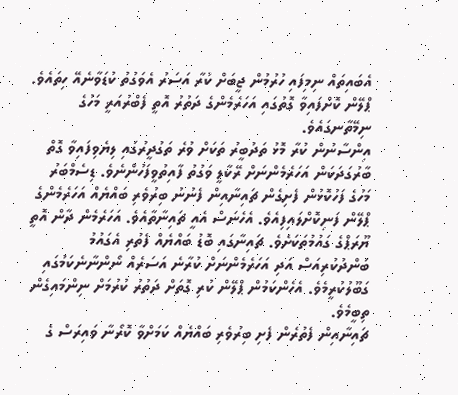އެބައިތައް ނިމިފައި ހުރުމުން ޖީބަށް ކުރާ އަސަރު އެވަގުތު ކުޑަވާނެއޭ ހިތައެވެ. ޕްލޭން ކޮށްފައިވާ ގޮތުގައި އަހަރެމެންގެ ދަތުރު އޮތީ ފެބްރުއަރީ މަހުގެ ނިމޭތާނގައެވެ.
އިންސާނުން ކުރާ މޮޅު ތަދުބީރު ތަކަށް ވުރެ ތަގުދީރުގައި ލިޔެވިފައިވާ ގޮތް ބާރުގަދަކަން އަހަރެމެންނަށް ރޭކާލީ ވަގުތު ފާއިތުވީފަހުންނެވެ. ޑިސެމްބަރު މަހުގެ ފަހުކޮޅުން ފެށިގެން ޗައިނާއިން ފެނުނު ބިރުވެރި ބައްޔެއް އަހަރެމެންގެ ޕްލޭން ފަނިކޮށްލައިފިއެވެ. އެހެނަސް އެއީ ޗައިނާތާއެވެ. އަހަރެމެން ދާން އޮތީ ޔޫރަޕްގެ ގައުމުތަކަށެވެ. ޗައިނާގައި ބޮޑު ބައްޔެއް ފެތުރި އެގައުމު ބަންދުކުރިއަސް އަދި އަހަރެމެންނަށް ކުރާނެ އަސަރެއް ނޯންނާނެކަމުގައި ގަބޫލުކުރީމެވެ. އެހެންކަމުން ޕްލޭން ކުރި ގޮތަށް ދަތުރު ކުރުމަށް ނިންމައިގެން ތިބީމެވެ.
ޗައިނާއިން ފެތުރެން ފެށި ބިރުވެރި ބައްޔެއް ކަމަށްވާ ކޮރޯނާ ވައިރަސް ގެ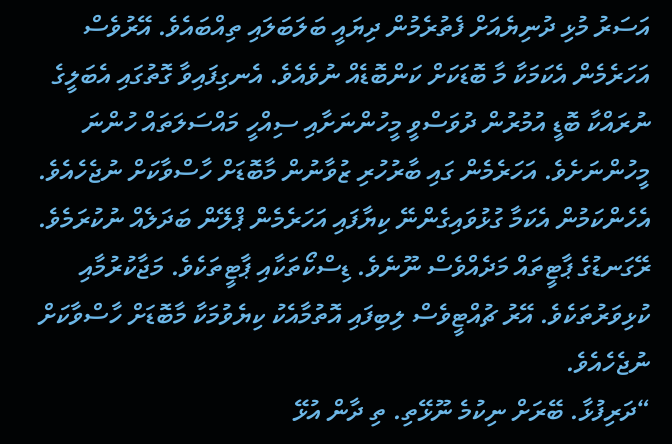އަސަރު މުޅި ދުނިޔެއަށް ފެތުރެމުން ދިޔައީ ބަލަބަލައި ތިއްބައެވެ. އޭރުވެސް އަހަރެމެން އެކަމަކާ މާ ބޮޑަކަށް ކަންބޮޑެއް ނުވެއެވެ. އެނގިފައިވާ ގޮތުގައި އެބަލީގެ ނުރައްކާ ބޮޑީ އުމުރުން ދުވަސްވީ މީހުންނަށާއި ސިއްހީ މައްސަލަތައް ހުންނަ މީހުންނަށެވެ. އަހަރެމެން ގައި ބާރުހުރި ޒުވާނުން މާބޮޑަށް ހާސްވާކަށް ނުޖެހެއެވެ. އެހެންކަމުން އެކަމާ ގުޅުވައިގެންނޭ ކިޔާފައި އަހަރެމެން ޕްލޭން ބަދަލެއް ނުކުރަމެވެ. ރޭގަނޑުގެ ޕާޓީތައް މަދެއްވެސް ނޫނެވެ. ޑިސްކޯތަކާއި ޕާޓީތަކެވެ. މަޖާކުރުމާއި ކުޅިވަރުތަކެވެ. އޭރު ޗުއްޓީވެސް ލިބިފައި އޮތުމާއެކު ކިޔެވުމަކާ މާބޮޑަށް ހާސްވާކަށް ނުޖެހެއެވެ.
“ދަރިފުޅާ. ބޭރަށް ނިކުމެ ނޫޅޭތި. ތި ދާން އުޅޭ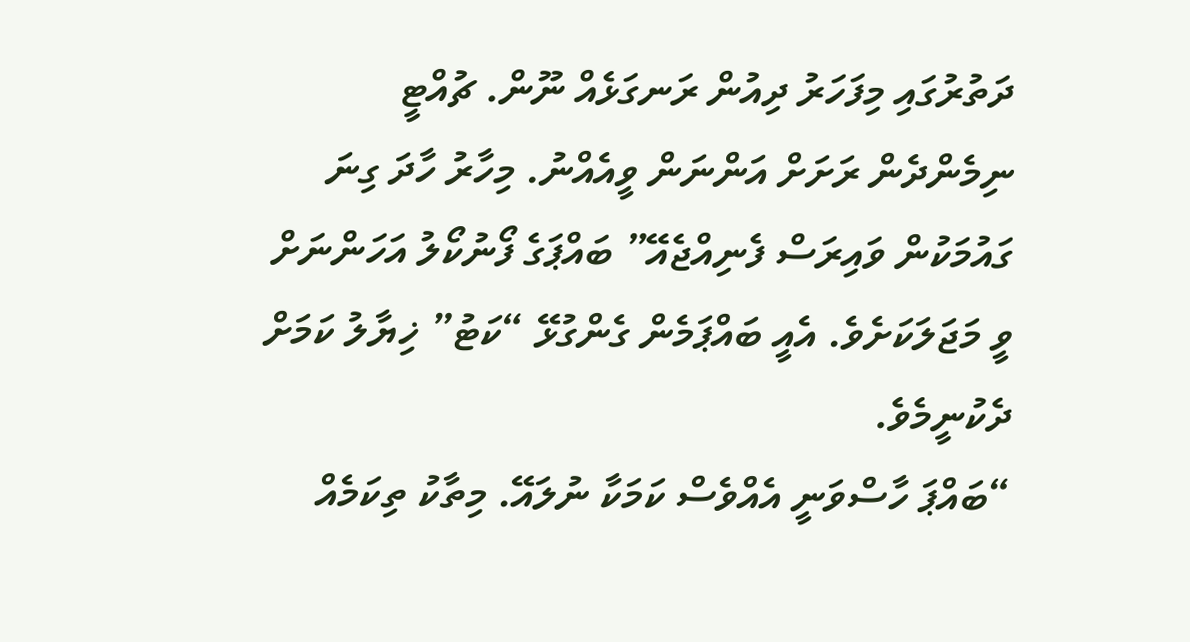ދަތުރުގައި މިފަހަރު ދިއުން ރަނގަޅެއް ނޫން. ޗުއްޓީ ނިމެންދެން ރަށަށް އަންނަން ވީއެއްނު. މިހާރު ހާދަ ގިނަ ގައުމަކުން ވައިރަސް ފެނިއްޖެއޭ” ބައްޕަގެ ފޯނުކޯލު އަހަންނަށް ވީ މަޖަލަކަށެވެ. އެއީ ބައްޕަމެން ގެންގުޅޭ “ކަޓު” ޚިޔާލު ކަމަށް ދެކުނީމެވެ.
“ބައްޕަ ހާސްވަނީ އެއްވެސް ކަމަކާ ނުލައޭ. މިތާކު ތިކަމެއް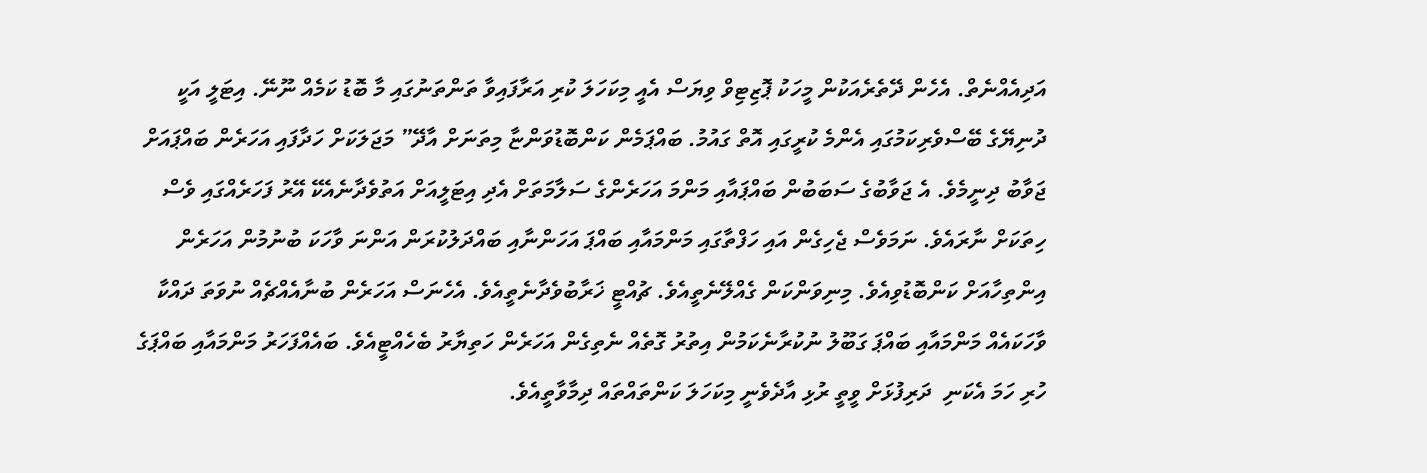އަދިއެއްނެތް. އެހެން ދޭތެރެއަކުން މީހަކު ޕޮޒިޓިވް ވިޔަސް އެއީ މިކަހަލަ ކުރި އަރާފައިވާ ތަންތަނުގައި މާ ބޮޑު ކަމެއް ނޫނޭ. އިޓަލީ އަކީ ދުނިޔޭގެ ބޭސްވެރިކަމުގައި އެންމެ ކުރީގައި އޮތް ގައުމު. ބައްޕަމެން ކަންބޮޑުވަންޏާ މިތަނަށް އާދޭ” މަޖަލަކަށް ހަދާފައި އަހަރެން ބައްޕައަށް ޖަވާބު ދިނީމެވެ. އެ ޖަވާބުގެ ސަބަބުން ބައްޕައާއި މަންމަ އަހަރެންގެ ސަލާމަތަށް އެދި އިޓަލީއަށް އަތުވެދާނެއެކޭ އޭރު ފަހަރެއްގައި ވެސް ހިތަކަށް ނާރައެވެ. ނަމަވެސް ޖެހިގެން އައި ހަފްތާގައި މަންމައާއި ބައްޕަ އަހަންނާއި ބައްދަލުކުރަން އަންނަ ވާހަކަ ބުނުމުން އަހަރެން އިންތިހާއަށް ކަންބޮޑުވިއެވެ. މިނިވަންކަން ގެއްލޭނެތީއެވެ. ޗުއްޓީ ޚަރާބުވެދާނެތީއެވެ. އެހެނަސް އަހަރެން ބުނާއެއްޗެއް ނުވަތަ ދައްކާ ވާހަކައެއް މަންމައާއި ބައްޕަ ގަބޫލު ނުކުރާނެކަމުން އިތުރު ގޮތެއް ނެތިގެން އަހަރެން ހަތިޔާރު ބެހެއްޓީއެވެ. ބައެއްފަހަރު މަންމައާއި ބައްޕަގެ ހުރި ހަމަ އެކަނި  ދަރިފުޅަށް ވީތީ ރުޅި އާދެވެނީ މިކަހަލަ ކަންތައްތައް ދިމާވާތީއެވެ.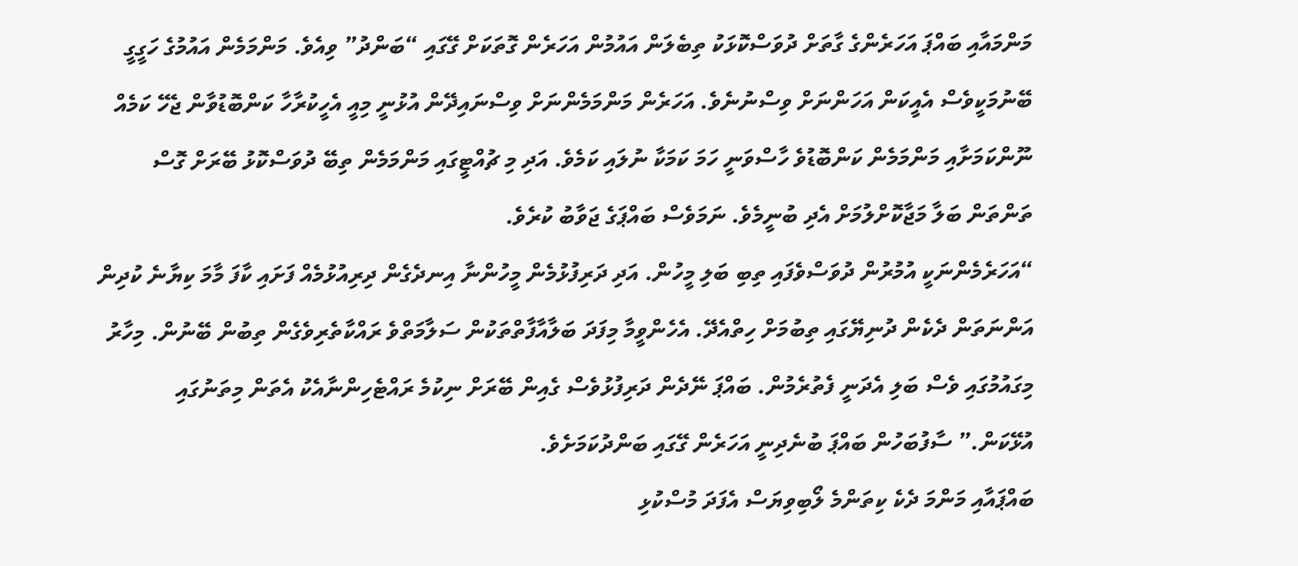މަންމައާއި ބައްޕަ އަހަރެންގެ ގާތަށް ދުވަސްކޮޅަކު ތިބެލަން އައުމުން އަހަރެން ގޮތަކަށް ގޭގައި “ބަންދު” ވިއެވެ. މަންމަމެން އައުމުގެ ހަގީގީ ބޭނުމަކީވެސް އެއީކަން އަހަންނަށް ވިސްނުނެވެ. އަހަރެން މަންމަމެންނަށް ވިސްނައިދޭން އުޅުނީ މިއީ އެހީކުރާހާ ކަންބޮޑުވާން ޖެހޭ ކަމެއް ނޫންކަމަށާއި މަންމަމެން ކަންބޮޑުވެ ހާސްވަނީ ހަމަ ކަމަކާ ނުލައި ކަމެވެ. އަދި މި ޗުއްޓީގައި މަންމަމެން ތިބޭ ދުވަސްކޮޅު ބޭރަށް ގޮސް ތަންތަން ބަލާ މަޖާކޮށްލުމަށް އެދި ބުނީމެވެ. ނަމަވެސް ބައްޕަގެ ޖަވާބު ކުރެވެ.
“އަހަރެމެންނަކީ އުމުރުން ދުވަސްވެފައި ތިބި ބަލި މީހުން. އަދި ދަރިފުޅުމެން މީހުންނާ އިނދެގެން ދިރިއުޅުމެއް ފަށައި ކާފަ މާމަ ކިޔާނެ ކުދިން އަންނަތަން ދެކެން ދުނިޔޭގައި ތިބުމަށް ހިތްއެދޭ. އެހެންވީމާ މިފަދަ ބަލާއާފާތްތަކުން ސަލާމަތްވެ ރައްކާތެރިވެގެން ތިބުން ބޭނުން. މިހާރު މިގައުމުގައި ވެސް ބަލި އެދަނީ ފެތުރެމުން. ބައްޕަ ނޭދެން ދަރިފުޅުވެސް ގެއިން ބޭރަށް ނިކުމެ ރައްޓެހިންނާއެކު އެތަން މިތަނުގައި އުޅޭކަން.” ސާފުބަހުން ބައްޕަ ބުނެދިނީ އަހަރެން ގޭގައި ބަންދުކަމަށެވެ.
ބައްޕައާއި މަންމަ ދެކެ ކިތަންމެ ލޯބިވިޔަސް އެފަދަ މުސްކުޅި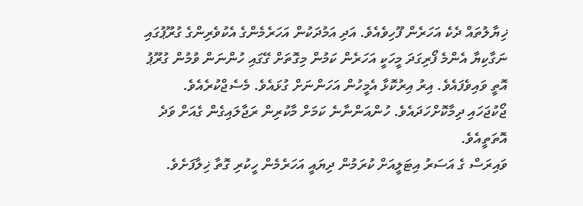ޚިޔާލުތައް ދެކެ އަހަރެން ފޫހިވެއެވެ. އަދި އަމުދަކުން އަހަރެމެންގެ އެކުވެރިންގެ ގުރޫޕުގައި ނަގާކިޔާ އެންމެ ފޯރިގަދަ މީހަކީ އަހަރެން ކަމުން މިގޮތަށް ގޭގައި ހުންނަން ވުމުން ގުރޫޕު އޮތީ ވައިވެފައެވެ. އިރު އިރުކޮޅާ އެމީހުން އަހަންނަށް ގުޅައެވެ. މެސެޖްކުރެއެވެ. ޖޯކުޖަހައި ދިމާކޮށްހަދައެވެ. ހުންއަންނާނެ ކަމަށް މާކުރިން ރަޖާލައިގެން ގެއަށް ވަދެ އޮތަތީއެވެ.
ވައިރަސް ގެ އަސަރު އިޓަލީއަށް ކުރަމުން ދިޔައީ އަހަރެމެން ހީކުރި ގޮތާ ޚިލާފަށެވެ.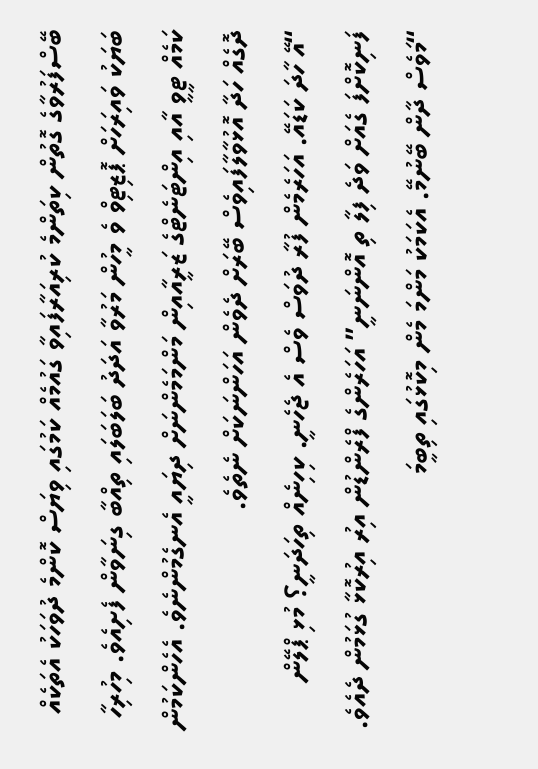ބޭސްފަރުވާގެ ގޮތުން ކިތަންމެ ކުރިއަރާފައިވާ ގައުމެއް ކަމުގައި ވިޔަސް ކޮންމެ ދުވަހަކު އެތަކެއް ބަޔަކު ވައިރަހަށް ޕޮޒިޓިވް ވެ މީހުން މަރުވާ އަދަދު ބަލަބަލައި ތިއްބާ ގިނަވާން ފެށިއެވެ. މިހުރިހާ ކަމެއް ޓީވީ އާއި އިންޓަނެޓްގެ ޒަރީއާއިން މަންމަމެންނަށް ދިޔައީ އެނގެމުންނެވެ. އެހެންކަމުން ދޮގެއް ހަދާ އޮޅުވާލާފައިވެސް ބޭރަށް ދެވެން އަހަންނަކަށް ނެތެވެ.
“އޭ ހާދަ ކަޑައޭ. އަހަރެމެން ފުރާ ދުވަސް ވެސް އެ ޖެހެނީ. ކިހިނެއް ތިހަދަނީ؟ މުޅި ޕްލޭން ފަނިކޮށްފަ ގެއަށް ވަދެ ފިލާ ތި އޮންނަނީ” އަހަރެންގެ ފްރެންޑުން އިރު އިރުކޮޅާ ގުޅަމުން ދެއެވެ.
“މަވެސް ދާން ބޭނުމޭ. އެކަމަކު މަންމަ މެން މިކޮޅުގައި ތިބީމަ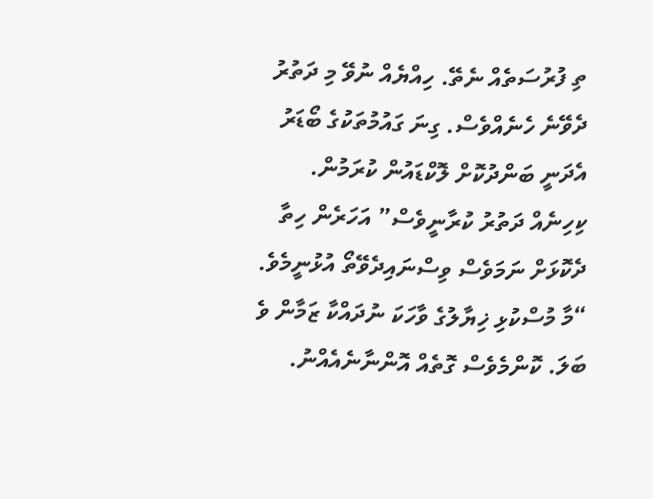ތި ފުރުސަތެއް ނެތޭ. ހިއްޔެއް ނުވޭ މި ދަތުރު ދެވޭނެ ހެނެއްވެސް. ގިނަ ގައުމުތަކުގެ ބޯޑަރު އެދަނީ ބަންދުކޮށް ލޮކްޑައުން ކުރަމުން. ކިހިނެއް ދަތުރު ކުރާނީވެސް” އަހަރެން ހިތާ ދެކޮޅަށް ނަމަވެސް ވިސްނައިދެވޭތޯ އުޅުނީމެވެ.
“މާ މުސްކުޅި ޚިޔާލުގެ ވާހަކަ ނުދައްކާ ޒަމާން ވެ ބަލަ. ކޮންމެވެސް ގޮތެއް އޮންނާނެއެއްނު.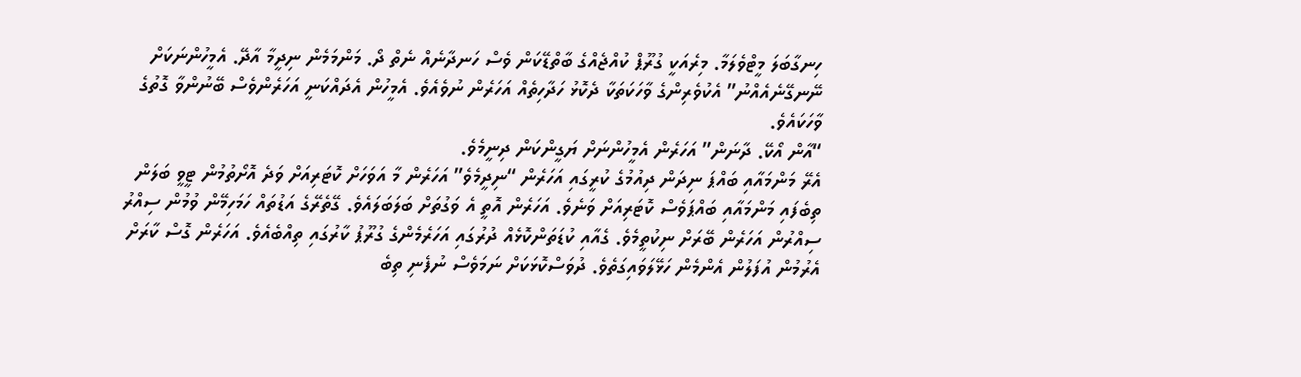ހިނގާބަލަ މީޓްވެލަމާ. މިރެއަކީ ގުރޫޕް ކުއްޖެއްގެ ބާތްޑޭކަން ވެސް ހަނދާނެއް ނެތް ދޯ. މަންމަމެން ނިދީމާ އާދޭ. އެމީހުންނަކަށް ނޭނގޭނެއެއްނު” އެކުވެރިންގެ ވާހަކަތަކާ ދެކޮޅު ހަދާހިތެއް އަހަރެން ނުވެއެވެ. އެމީހުން އެދައްކަނީ އަހަރެންވެސް ބޭނުންވާ ގޮތުގެ ވާހަކައެވެ.
“އާން އޯކޭ. ދާނަން” އަހަރެން އެމީހުންނަށް ޔަގީންކަން ދިނީމެވެ.
އެރޭ މަންމައާއި ބައްޕަ ނިދަން ދިއުމުގެ ކުރީގައި އަހަރެން “ނިދީމެވެ” އަހަރެން މާ އަވަހަށް ކޮޓަރިއަށް ވަދެ އޮށޯތުމުން ޓީވީ ބަލަން ތިބެފައި މަންމައާއި ބައްޕަވެސް ކޮޓަރިއަށް ވަނެވެ. އަހަރެން އޮތީ އެ ވަގުތަށް ބަލަބަލައެވެ. ގޭތެރޭގެ އަޑުތައް ހަމަހިމޭން ވުމުން ސިއްރު ސިއްރުން އަހަރެން ބޭރަށް ނިކުތީމެވެ. ގެއާއި ކުޑަތަންކޮޅެއް ދުރުގައި އަހަރެމެންގެ ގުރޫޕު ކާރުގައި ތިއްބެއެވެ. އަހަރެން ގޮސް ކާރަށް އެރުމުން އުފަލުން އެންމެން ހަޅޭލަވައިގަތެވެ. ދުވަސްކޮޅަކަށް ނަމަވެސް ނުފެނި ތިބެ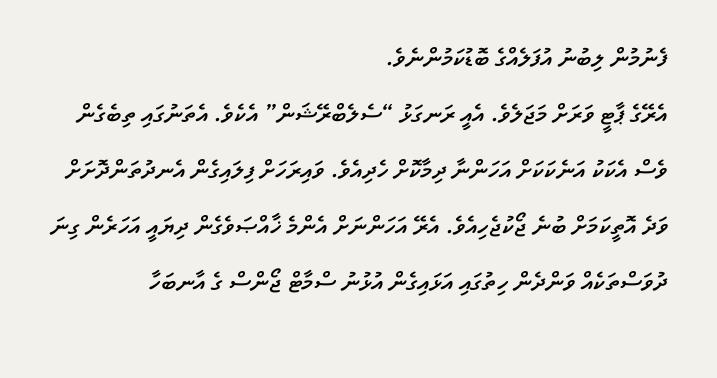ފެނުމުން ލިބުނު އުފަލެއްގެ ބޮޑުކަމުންނެވެ.
އެރޭގެ ޕާޓީ ވަރަށް މަޖަލެވެ. އެއީ ރަނގަޅު “ސެލެބްރޭޝަން” އެކެވެ. އެތަނުގައި ތިބެގެން ވެސް އެކަކު އަނެކަކަށް އަހަންނާ ދިމާކޮށް ހެދިއެވެ. ވައިރަހަށް ފިލައިގެން އެނދުތަންދޮށަށް ވަދެ އޮތީކަމަށް ބުނެ ޖޯކުޖެހިއެވެ. އެރޭ އަހަންނަށް އެންމެ ޚާއްޞަވެގެން ދިޔައީ އަހަރެން ގިނަ ދުވަސްތަކެއް ވަންދެން ހިތުގައި އަޅައިގެން އުޅުނު ސްމާޓް ޖޯންސް ގެ އާނބަހާ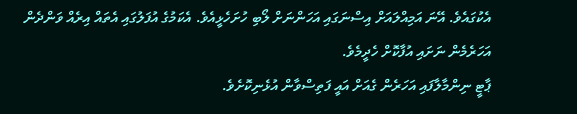އެކުގައެވެ. އޭނަ އަމިއްލައަށް އިސްނަގައި އަހަންނަށް ލޯބި ހުށަހެޅީއެވެ. އެކަމުގެ އުފަލުގައި އެތައް އިރެއް ވަންދެން އަހަރެމެން ނަށައި އުފާކޮށް ހެދީމެވެ.
ޕާޓީ ނިންމާލާފައި އަހަރެން ގެއަށް އައީ ފަތިސްވާން އުޅެނިކޮށެވެ.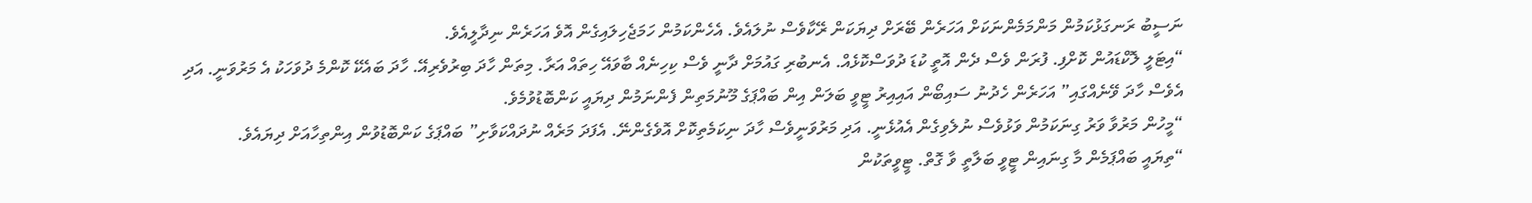ނަސީބު ރަނގަޅުކަމުން މަންމަމެންނަކަށް އަހަރެން ބޭރަށް ދިޔަކަން ރޭކާވެސް ނުލައެވެ. އެހެންކަމުން ހަމަޖެހިލައިގެން އޮވެ އަހަރެން ނިދާލީއެވެ.
“އިޓަލީ ލޮކްޑައުން ކޮށްފި. ފުރަން ވެސް ދެން އޮތީ ކުޑަ ދުވަސްކޮޅެއް. އެނބުރި ގައުމަށް ދާނީ ވެސް ކިހިނެއް ބާވައޭ ހިތައް އަރާ. މިތަން ހާދަ ބިރުވެރިއޭ. ހާދަ ބައެކޭ ކޮންމެ ދުވަހަކު އެ މަރުވަނީ. އަދި އެވެސް ހާދަ ވޭނެއްގައި” އަހަރެން ހެދުނު ސައިބޯން އައިއިރު ޓީވީ ބަލަން އިން ބައްޕަގެ މޫނުމަތިން ފެންނަމުން ދިޔައީ ކަންބޮޑުވުމެވެ.
“މީހުން މަރުވާ ވަރު ގިނަކަމުން ވަޅުވެސް ނުލެވިގެން އެއުޅެނީ. އަދި މަރުވަނީވެސް ހާދަ ނިކަމެތިކޮށް އޮވެގެންނޭ. އެފަދަ މަރެއް ނުދައްކަވާށި” ބައްޕަގެ ކަންބޮޑުވުން އިންތިހާއަށް ދިޔައެވެ.
“ތިޔައީ ބައްޕަމެން މާ ގިނައިން ޓީވީ ބަލާތީ ވާ ގޮތް. ޓީވީތަކުން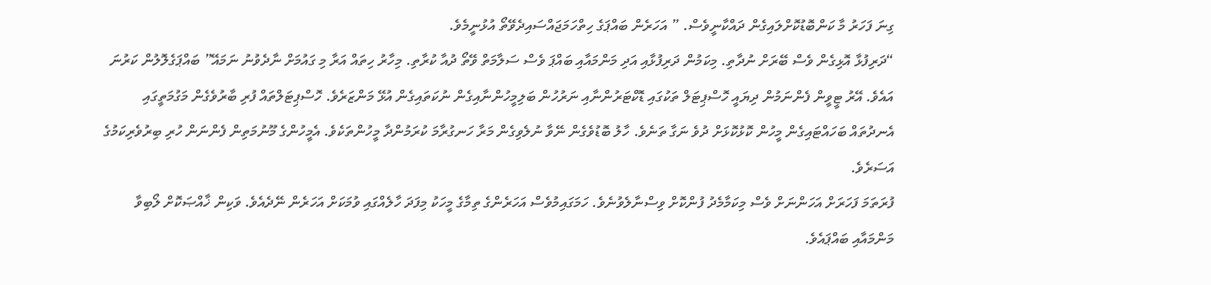ގިނަ ފަހަރު މާ ކަންބޮޑުކޮށްލައިގެން ދައްކާނީވެސް. ” އަހަރެން ބައްޕަގެ ހިތްހަމަޖައްސައިދެވޭތޯ އުޅުނީމެވެ.
“ދަރިފުޅާ އޮޅިގެން ވެސް ބޭރަށް ނުދާތި. މިކަމުން ދަރިފުޅާއި އަދި މަންމައާއި ބައްޕަ ވެސް ސަލާމަތް ވޭތޯ ދުއާ ކުރާތި. މިހާރު ހިތައް އަރާ މި ގައުމަށް ނާދެވުނު ނަމައޭ” ބައްޕަގެލޮލުން ކަރުނަ އައެވެ. އޭރު ޓީވީން ފެންނަމުން ދިޔައީ ހޮސްޕިޓަލް ތަކުގައި ޑޮކްޓަރުންނާއި ނަރުހުން ބަލިމީހުންނާއިގެން ނުކަތައިގެން އުޅޭ މަންޒަރެވެ. ހޮސްޕިޓަލްތައް ފުރި ބާރުވެގެން މަގުމަތީގައި އެނދުތައް ބަހައްޓައިގެން މީހުން ކޮޅުކޮޅަށް ދުވެ ނަގާ ތަނެވެ. ހާލު ބޮޑުވެގެން ނޭވާ ނުލެވިގެން މަރާ ހަނގުރާމަ ކުރަމުންދާ މީހުންތަކެވެ. އެމީހުންގެ މޫނުމަތިން ފެންނަން ހުރި ބިރުވެރިކަމުގެ އަސަރެވެ.
ފުރަތަމަ ފަހަރަށް އަހަންނަށް ވެސް މިކަމާމެދު ފުންކޮށް ވިސްނާލެވުނެވެ. ހަމަގައިމުވެސް އަހަރެންގެ ތިމާގެ މީހަކު މިފަދަ ހާލެއްގައި ވުމަކަށް އަހަރެން ނޭދެއެވެ. ވަކިން ޚާއްޞަކޮށް ލޯބިވާ މަންމައާއި ބައްޕައެވެ.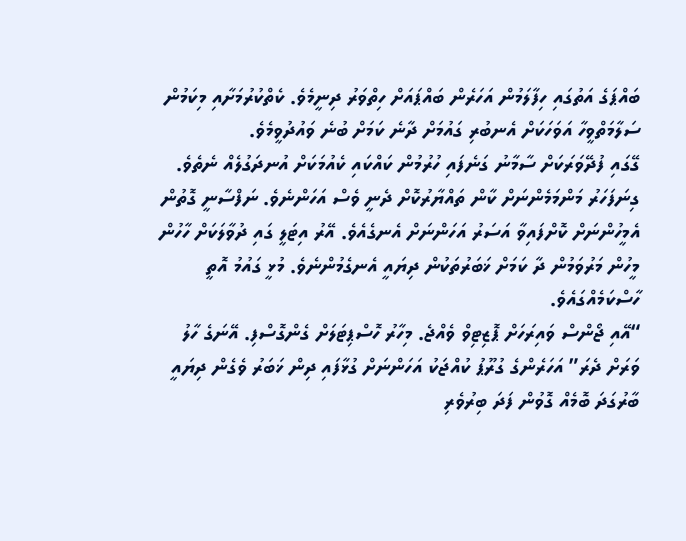ބައްޕަގެ އަތުގައި ހިފާލަމުން އަހަރެން ބައްޕައަށް ހިތްވަރު ދިނީމެވެ. ކެތްކުރުމަށާއި މިކަމުން ސަލާމަތްވީހާ އަވަހަކަށް އެނބުރި ގައުމަށް ދާނެ ކަމަށް ބުނެ ވައުދުވީމެވެ.
ގޭގައި ފުދޭވަރަކަށް ސާމާނު ގަނެފައި ހުރުމުން ކައްކައި ކެއުމަކަށް އުނދަގުލެއް ނެތެވެ. ގިނަފަހަރު މަންމަމެންނަށް ކާން ތައްޔާރުކޮށް ދެނީ ވެސް އަހަންނެވެ. ނަފްސާނީ ގޮތުން އެމީހުންނަށް ކޮށްފައިވާ އަސަރު އަހަންނަށް އެނގެއެވެ. އޭރު އިޓަލީ ގައި ދުވާލަކަށް ހާހުން މީހުން މަރުވަމުން ދާ ކަމަށް ޚަބަރުތަކުން ދިޔައީ އެނގެމުންނެވެ. މުޅީ ގައުމު އޮތީ ހާސްކަމެއްގައެވެ.
“އޭއި ޖޯންސް ވައިރަހަށް ޕޮޒިޓިވް ވެއްޖެ. މިހާރު ހޮސްޕިޓަލަށް ގެންގޮސްފި. އޭނަގެ ހާލު ވަރަށް ދެރަ” އަހަރެންގެ ގުރޫޕު ކުއްޖަކު އަހަންނަށް ގުޅާފައި ދިން ޚަބަރު ވެގެން ދިޔައީ ބާރުގަދަ ބޮމެއް ގޮވުން ފަދަ ބިރުވެރި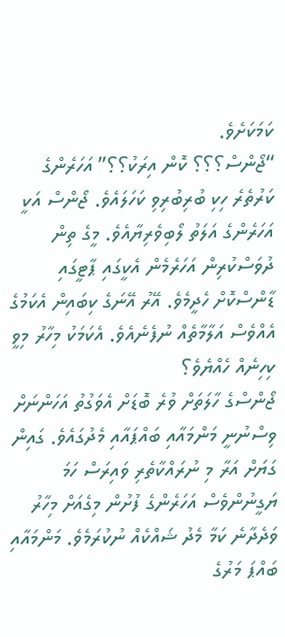ކަމަކަށެވެ.
“ޖޯންސް؟؟؟ ކޮން އިރަކު؟؟” އަހަރެންގެ ކަރުތެރެ ހިކި ބުރިބުރިވި ކަހަލައެވެ. ޖޯންސް އަކީ އަހަރެންގެ އަލަތު ލޯބިވެރިޔާއެވެ. މީގެ ތިން ދުވަސްކުރިން އަހަރެމެން އެކީގައި ޕާޓީގައި ޑާންސްކޮށް ހެދީމެވެ. އޭރު އޭނަގެ ކިބައިން އެކަމުގެ އެއްވެސް އަލާމާތެއް ނުފެނެއެވެ. އެކަމަކު މިހާރު މިވީ ކިހިނެއް ހެއްޔެވެ؟
ޖޯންސްގެ ހާލަތަށް ވުރެ ބޮޑަށް އެވަގުތު އަހަންނަށް ވިސްނުނީ މަންމައާއި ބައްޕައާއި މެދުގައެވެ. ގައިން ގަޔަށް އަރާ މި ނުރައްކާތެރި ވައިރަސް ހަމަ ޔަގީނުންވެސް އަހަރެންގެ ފުށުން މިގެއަށް މިހާރު ވަދެދާނެ ކަމާ މެދު ޝައްކެއް ނުކުރަމެވެ. މަންމައާއި ބައްޕަ މަރުގެ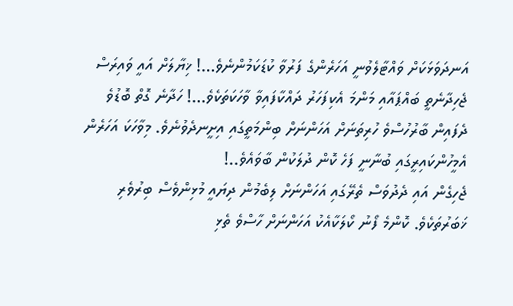އަނދަވަޅަކަށް ވައްޓާލެވުނީ އަހަރެންގެ ފަރުވާ ކުޑަކަމުންނެވެ…! ޚިޔާލަށް އައީ ވައިރަސް ޖެހިދާނެތީ ބައްޕައާއި މަންމަ އެކިފަހަރު ދައްކާފައިވާ ވާހަކަތަކެވެ…! ހަދާނެ ގޮތް ބޮޑުވެ ދެފައިން ބާރުހުސްވެ ހުރިތަނަށް އަހަންނަށް ބިންމަތީގައި އިށީނދެވުނެވެ. މިވާހަކަ އަހަރެން އެމީހުންކައިރީގައި ބުނާނީ ފަހެ ކޮން ދުލަކުން ބާވައެވެ..!
ޖެހިގެން އައި ދެދުވަސް ތެރޭގައި އަހަންނަށް ލިބެމުން ދިޔައީ މުޅިންވެސް ބިރުވެރި ޚަބަރުތަކެވެ. ކޮންމެ ފޯނު ކޯލަކާއެކު އަހަންނަށް ހާސްވެ ތެޅި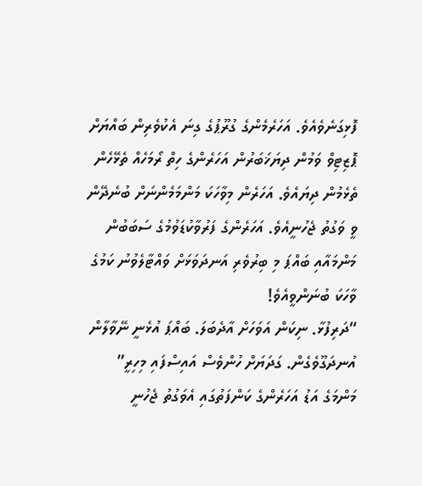ފޮޅިގަނެވެއެވެ. އަހަރެމެންގެ ގުރޫޕުގެ ގިނަ އެކުވެރިން ބައްޔަށް ޕޮޒިޓިވް ވަމުން ދިޔަޚަބަރުން އަހަރެންގެ ހިތް ރޯމަހެއް ތެޅޭހެން ތެޅެމުން ދިޔައެވެ. އަހަރެން މިވާހަކަ މަންމަމެންނަށް ބުނެދޭން ވީ ވަގުތު ޖެހުނީއެވެ. އަހަރެންގެ ފަރުވާކުޑަވުމުގެ ސަބަބުން މަންމައާއި ބައްޕަ މި ބިރުވެރި އަނދަވަޅަށް ވައްޓާލެވުނު ކަމުގެ ވާހަކަ ބުނަންވީއެވެ!
“ދަރިފުޅާ. ނިކަން އަވަހަށް އާދެބަލަ. ބައްޕަ އުޅެނީ ނޭވާލާން އުނދަގޫވެގެން. ގަދަޔަށް ހުންވެސް އައިސްފައި މިހިރީ” މަންމަގެ އަޑު އަހަރެންގެ ކަންފަތުގައި އެވަގުތު ޖެހުނީ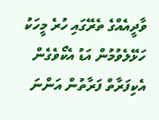ވާދީއެއްގެ ތެރޭގައި ހުރެ މީހަކު ހަޅޭލެވުމުން އަޑު އެކޯވެގެން އެކިފަރާތް ފަރާތުން އަންނަ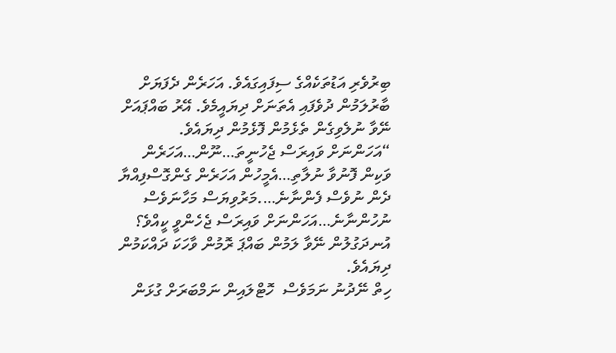ބިރުވެރި އަޑުތަކެއްގެ ސިފައިގައެވެ. އަހަރެން ދެފަޔަށް ބާރުލަމުން ދުވެފައި އެތަނަށް ދިޔައީމެވެ. އޭރު ބައްޕައަށް ނޭވާ ނުލެވިގެން ތެޅެމުން ފޮޅެމުން ދިޔައެވެ.
“އަހަންނަށް ވައިރަސް ޖެހުނީތަ…ނޫން…އަހަރެން ވަކިން ފޮނުވާ ނުލާތި…އެމީހުން އަހަރެން ގެންގޮސްފިއްޔާ ދެން ނުވެސް ފެންނާނެ….މަރުވިޔަސް މަހާނަވެސް ނުހުންނާނެ…އަހަންނަށް ވައިރަސް ޖެހެންވީ ކީއްވެ؟ އުނދަގުލުން ނޭވާ ލަމުން ބައްޕަ ރޮމުން ވާހަކަ ދައްކަމުން ދިޔައެވެ.
ހިތް ނޭދުނު ނަމަވެސް  ހޮޓްލައިން ނަމްބަރަށް ގުޅަން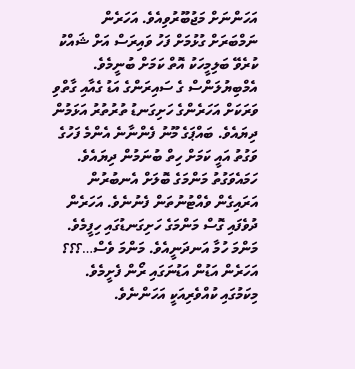އަހަންނަށް މަޖުބޫރުވިއެވެ. އަހަރެން ނަމްބަރަށް ގުޅުމަށް ފަހު ވައިރަސް އަށް ޝައްކު ކުރެވޭ ބަލިމީހަކު އޮތް ކަމަށް ބުނީމެވެ.
އެމްބިޔުލަންސް ގެ ސައިރަންގެ އަޑު ގެއާއި ގާތްވި ވަރަކަށް އަހަރެންގެ ހަށިގަނޑު ތުރުތުރު އަޅަމުން ދިޔައެވެ. ބައްޕަގެ މޫނު ފެންނާނެ އެންމެ ފަހުގެ ވަގުތު އައީ ކަމަށް ހިތް ބުނަމުން ދިޔައެވެ.
ހަމައެވަގުތު މަންމަގެ ބޮލަށް އެނބުރުން އަރައިގެން ވެއްޓުނުތަން ފެނުނެވެ. އަހަރެން ދުވެފައި ގޮސް މަންމަގެ ހަށިގަނޑުގައި ހިފީމެވެ. މަންމަ ހުމާ އަނދަނީއެވެ. މަންމަ ވެސް…؟؟؟ އަހަރެން އަޑުން އަޑުނަގައި ރޯން ފެށީމެވެ. މިކަމުގައި ކުއްވެރިއަކީ އަހަންނެވެ.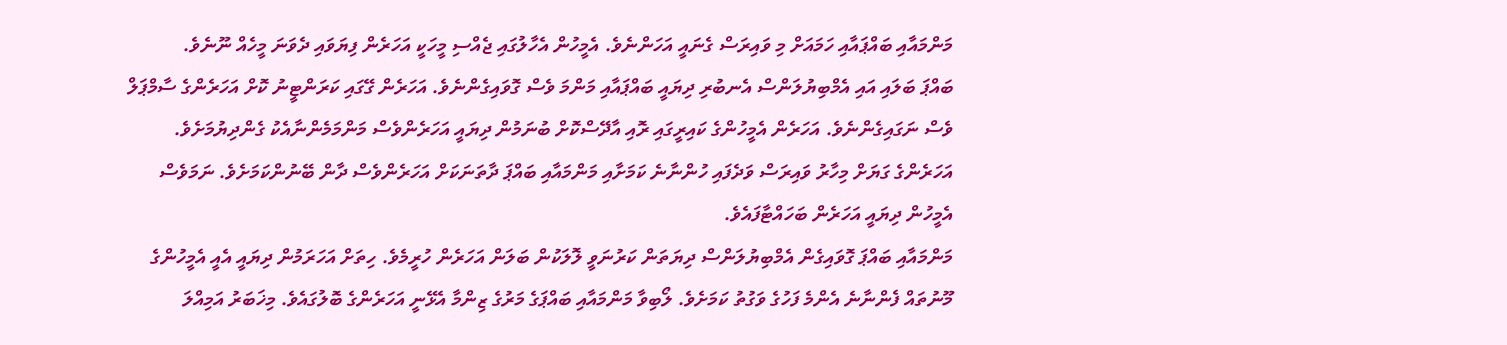މަންމައާއި ބައްޕައާއި ހަމައަށް މި ވައިރަސް ގެނައީ އަހަންނެވެ. އެމީހުން އެހާލުގައި ޖެއްސި މީހަކީ އަހަރެން ފިޔަވައި ދެވަނަ މީހެއް ނޫނެވެ.
ބައްޕަ ބަލައި އައި އެމްބިޔުލަންސް އެނބުރި ދިޔައީ ބައްޕައާއި މަންމަ ވެސް ގޮވައިގެންނެވެ. އަހަރެން ގޭގައި ކަރަންޓީނު ކޮށް އަހަރެންގެ ސާމްޕަލް ވެސް ނަގައިގެންނެވެ. އަހަރެން އެމީހުންގެ ކައިރީގައި ރޮއި އާދޭސްކޮށް ބުނަމުން ދިޔައީ އަހަރެންވެސް މަންމަމެންނާއެކު ގެންދިޔުމަށެވެ. އަހަރެންގެ ގަޔަށް މިހާރު ވައިރަސް ވަދެފައި ހުންނާނެ ކަމަށާއި މަންމައާއި ބައްޕަ ދާތަނަކަށް އަހަރެންވެސް ދާން ބޭނުންކަމަށެވެ. ނަމަވެސް އެމީހުން ދިޔައީ އަހަރެން ބަހައްޓާފައެވެ.
މަންމައާއި ބައްޕަ ގޮވައިގެން އެމްބިޔުލަންސް ދިޔަތަން ކަރުނަވީ ލޮލަކުން ބަލަން އަހަރެން ހުރީމެވެ. ހިތަށް އަހަރަމުން ދިޔައީ އެއީ އެމީހުންގެ މޫނުތައް ފެންނާނެ އެންމެ ފަހުގެ ވަގުތު ކަމަށެވެ. ލޯބިވާ މަންމައާއި ބައްޕަގެ މަރުގެ ޒިންމާ އެޅޭނީ އަހަރެންގެ ބޮލުގައެވެ. މިޚަބަރު އަމިއްލަ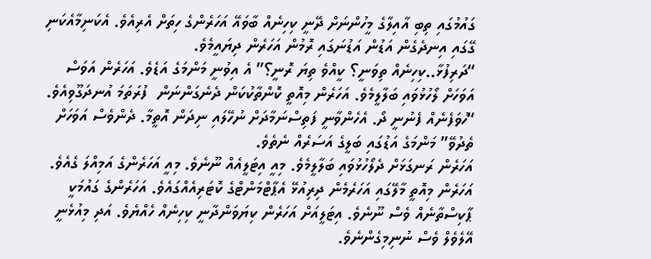ގައުމުގައި ތިބި އާއިލާގެ މީހުންނަށް ދޭނީ ކިހިނެއް ބާވައޭ އަހަރެންގެ ހިތަށް އެރިއެވެ. އެކަނިމާއެކަނި ގޭގައި އިނދެގެން އަޑުން އަޑުނަގައި ރޮމުން އަހަރެން ދިޔައީމެވެ.
“ދަރިފުޅާ..ކިހިނެއް ތިވަނީ؟ ކީއްވެ ތިޔަ ރޮނީ؟” އެ އިވުނީ މަންމަގެ އަޑެވެ. އަހަރެން އަވަސް އަވަހަށް ލޯހުޅުވައި ބަލާލީމެވެ. އަހަރެން މިއޮތީ ކޮންތާކުކަން ދެނެގަންނަން  ފުރަތަމަ އުނދަގޫވިއެވެ.
“ހުވަފެނެއް ފެނުނީ ދޯ. އެހެންވާނީ ފަތިސްނަމާދަށް ނުހޭލައި ނިދަން އޮތީމާ. ދެންވެސް އަވަހަށް ތެދުވޭ” މަންމަގެ އަޑުގައި ބަލީގެ އަސަރެއް ނެތެވެ.
އަހަރެން ރަނގަޅަށް ދެލޯހުޅުވައި ބަލާލީމެވެ. މިއީ އިޓަލީއެއް ނޫނެވެ. މިއީ އަހަރެންގެ އަމިއްލަ ގެއެވެ. އަހަރެން މިއޮތީ މާލޭގައި އަހަރެމެން ދިރިއުޅޭ އެޕާޓްމަންޓްގެ ކޮޓަރިއެއްގައެވެ. އަހަރެންގެ ގައުމަކީ ޕާކިސްތާނެއް ވެސް ނޫނެވެ. އިޓަލީއަށް އަހަރެން ކިޔަވަންދާނީ ކިހިނެއް ހެއްޔެވެ. އަދި މިއުޅެނީ އޭލެވެލް ވެސް ނުނިމިގެންނެވެ.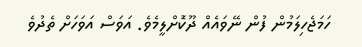ހަމަޖެހިލަމުން ފުން ނޭވައެއް ދޫކޮށްލީމެވެ. އަވަސް އަވަހަށް ތެދުވެ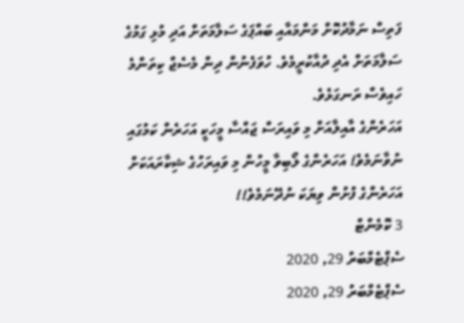ފަތިސް ނަމާދުކޮށް މަންމައާއި ބައްޕަގެ ސަލާމަތަށް އަދި މުޅި ގަމުގެ ސަލާމަތަށް އެދި ދުއާކުރީމެވެ. ހުވަފެނުން ދިން މެސެޖް ކިތަންމެ ހައިވެސް ރަނގަޅެވެ.
އަހަރެންގެ އާއިލާއަށް މި ވައިރަސް ޖައްސާ މީހަކީ އަހަރެން ކަމުގައި ނުވާނަމެވެ! އަހަރެންގެ ލޯބިވާ މީހުން މި ވައިރަހުގެ ޝިކާރައަކަށް އަހަރެންގެ ފުށުން ވިޔަކަ ނުދޭނަމެވެ!!
3 ކޮމެންޓް
ސެޕްޓެމްބަރު 29, 2020
ސެޕްޓެމްބަރު 29, 2020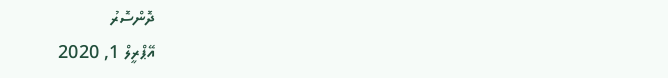ދޮންސޮރު
އޭޕްރީލް 1, 2020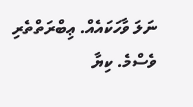ނަލަ ވާހަކައެއް. ޢިބްރަތްތެރި ވެސްމެ. ކިޔާ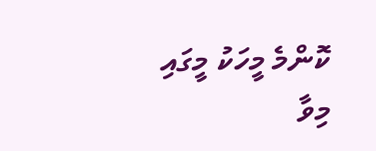ކޮންމެ މީހަކު މީގައި މިވާ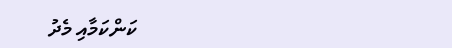ކަންކަމާއި މެދު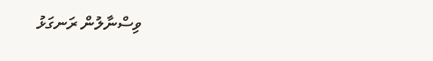ވިސްނާލުން ރަނގަޅު